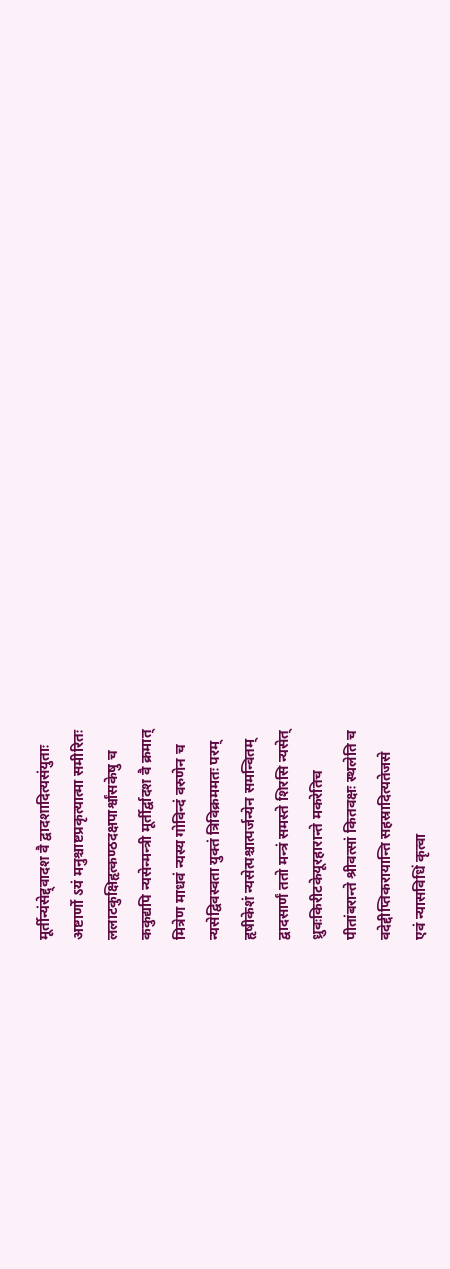मूर्तीन्यंसेद्द्वादश वै द्वादशादित्यसंयुताः
अष्टार्णो ऽयं मनुश्चाष्टप्रकृत्यात्मा समीरितः
ललाटकुक्षिहृत्कण्ठदक्षपार्श्वांसकेषु च
ककुद्यपि न्यसेन्मन्त्री मूर्तीर्द्वादश वै क्रमात्
मित्रेण माधवं न्यस्य गोविन्दं वरुणेन च
न्यसेद्विवस्वता युक्तं त्रिविक्रममतः परम्
हृषीकेशं न्यसेत्पश्चात्पर्जन्येन समन्वितम्
द्वादसार्णं ततो मन्त्रं समस्ते शिरसि न्यसेत्
ध्रुवःकिरीटकेयूरहारान्ते मकरेतिच
पीतांबरान्ते श्रीवत्सां कितवक्षः स्थलेति च
वदेद्दीप्तिकरायान्ति सहस्रादित्यतेजसे
एवं न्यासविधिं कृत्वा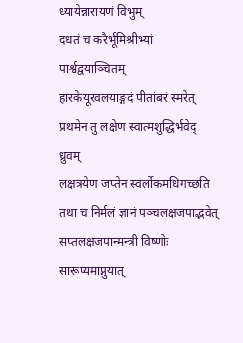ध्यायेन्नारायणं विभुम्
दधतं च करैर्भूमिश्रीभ्यां पार्श्वद्वयाञ्चितम्
हारकेयूरवलयाङ्गदं पीतांबरं स्मरेत्
प्रथमेन तु लक्षेण स्वात्मशुद्धिर्भवेद् ध्रुवम्
लक्षत्रयेण जप्तेन स्वर्लोकमधिगच्छति
तथा च निर्मलं ज्ञानं पञ्चलक्षजपाद्भवेत्
सप्तलक्षजपान्मन्त्री विष्णोः सारूप्यमाप्नुयात्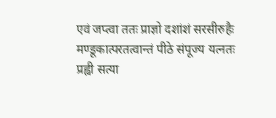एवं जप्त्वा ततः प्राज्ञो दशांशं सरसीरुहैः
मण्डूकात्परतत्वान्तं पीठे संपूज्य यत्नतः
प्रह्वी सत्या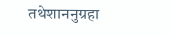तथेशाननुग्रहा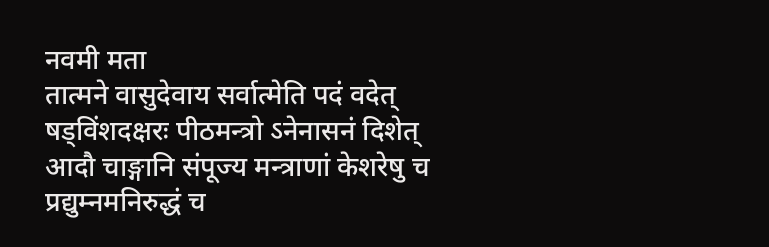नवमी मता
तात्मने वासुदेवाय सर्वात्मेति पदं वदेत्
षड्विंशदक्षरः पीठमन्त्रो ऽनेनासनं दिशेत्
आदौ चाङ्गानि संपूज्य मन्त्राणां केशरेषु च
प्रद्युम्नमनिरुद्धं च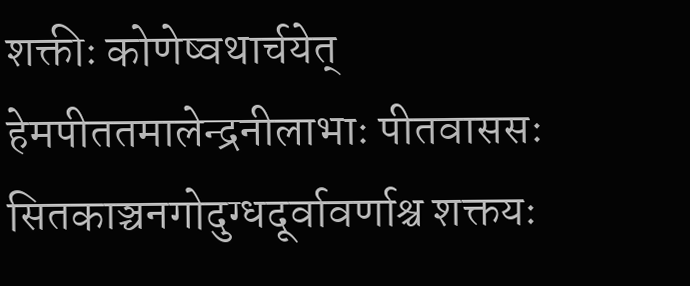शक्तीः कोणेष्वथार्चयेत्
हेमपीततमालेन्द्रनीलाभाः पीतवाससः
सितकाञ्चनगोदुग्धदूर्वावर्णाश्च शक्तयः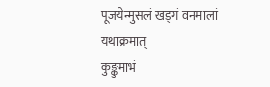पूजयेन्मुसलं खड्गं वनमालां यथाक्रमात्
कुङ्कुमाभं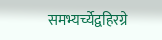समभ्यर्च्येद्वहिरग्रे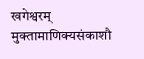खगेश्वरम्
मुक्तामाणिक्यसंकाशौ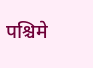पश्चिमे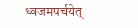ध्वजमपर्चयेत्